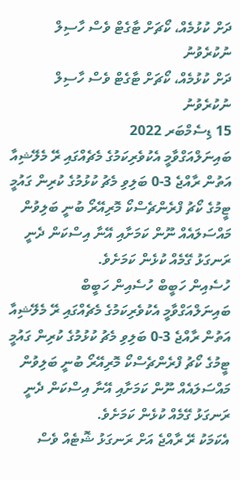ދަށް ކުޅުމެއް، ކޯޗަށް ޓާގެޓް ވެސް ހާސިލް ނުކުރެވުނު
ދަށް ކުޅުމެއް، ކޯޗަށް ޓާގެޓް ވެސް ހާސިލް ނުކުރެވުނު
15 ޑިސެމްބަރ 2022
ބައިނަލްއަގްވާމީ އެކުވެރިކަމުގެ މެޗެއްގައި ރޭ މެލޭޝިއާ އަތުން ރާއްޖެ 3-0 ބަލިވި މެޗު ކުޅުމުގެ ކުރިން ގައުމީ ޓީމުގެ ކޯޗު ފްރެންޗެސްކޯ މޮރިއޭރޯ ބުނީ ބަލިވުން މައްސަލައެއް ނޫން ކަމަށާއި އޭނާ އިސްކަން ދެނީ ރަނގަޅު ގޭމެއް ކުޅެން ކަމަށެވެ.
ހުސެއިން ހަބީބް ހުސެއިން ހަބީބް
ބައިނަލްއަގްވާމީ އެކުވެރިކަމުގެ މެޗެއްގައި ރޭ މެލޭޝިއާ އަތުން ރާއްޖެ 3-0 ބަލިވި މެޗު ކުޅުމުގެ ކުރިން ގައުމީ ޓީމުގެ ކޯޗު ފްރެންޗެސްކޯ މޮރިއޭރޯ ބުނީ ބަލިވުން މައްސަލައެއް ނޫން ކަމަށާއި އޭނާ އިސްކަން ދެނީ ރަނގަޅު ގޭމެއް ކުޅެން ކަމަށެވެ.
އެކަމަކު ރޭ ރާއްޖެ އަށް ރަނގަޅު ޝޮޓެއް ވެސް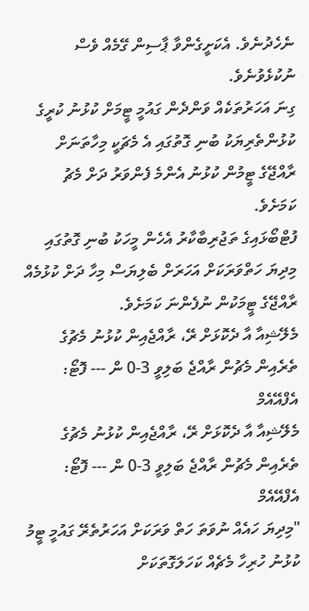ނެހެދުނެވެ. އެކަށީގެންވާ ޕާސިން ގޭމެއް ވެސް ނުކުޅެވުނެވެ.
ގިނަ އަހަރުތަކެއް ވަންދެން ގައުމީ ޓީމަށް ކުޅުނު ކުރީގެ ކުޅުންތެރިޔަކު ބުނި ގޮތުގައި އެ މެޗަކީ މިހާތަނަށް ރާއްޖޭގެ ޓީމުން ކުޅުނު އެންމެ ފެންވަރު ދަށް މެޗު ކަމަށެވެ.
ފުޓްބޯޅައިގެ ތަޖުރިބާކާރު އެހެން މީހަކު ބުނި ގޮތުގައި މިދިޔަ ހަތްވަރަކަށް އަހަރަށް ބެލިޔަސް މިހާ ދަށް ކުޅުމެއް ރާއްޖޭގެ ޓީމަކުން ނުފެންނަ ކަމަށެވެ.
މެލޭޝިއާ އާ ދެކޮޅަށް ރޭ، ރާއްޖެއިން ކުޅުނު މެޗުގެ ތެރެއިން މެޗުން ރާއްޖެ ބަލިވީ 3-0 ން --- ފޮޓޯ: އެފްއޭއެމް
މެލޭޝިއާ އާ ދެކޮޅަށް ރޭ، ރާއްޖެއިން ކުޅުނު މެޗުގެ ތެރެއިން މެޗުން ރާއްޖެ ބަލިވީ 3-0 ން --- ފޮޓޯ: އެފްއޭއެމް
"މިދިޔަ ހައެއް ނުވަތަ ހަތް ވަރަކަށް އަހަރުތެރޭ ގައުމީ ޓީމު ކުޅުނު ހުރިހާ މެޗެއް ކަހަލަގޮތަކަށް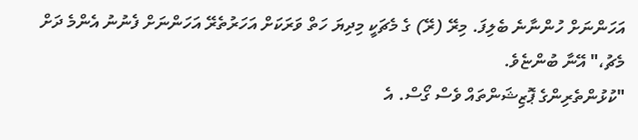އަހަންނަށް ހުންނާނެ ބެލިފަ. މިރޭ (ރޭ) ގެ މެޗަކީ މިދިޔަ ހަތް ވަރަކަށް އަހަރުތެރޭ އަހަންނަށް ފެނުނު އެންމެ ދަށް މެޗު،" އޭނާ ބުންޏެވެ.
"ކުޅުންތެރިންގެ ޕޮޒިޝަންތައް ވެސް ގޯސް. އެ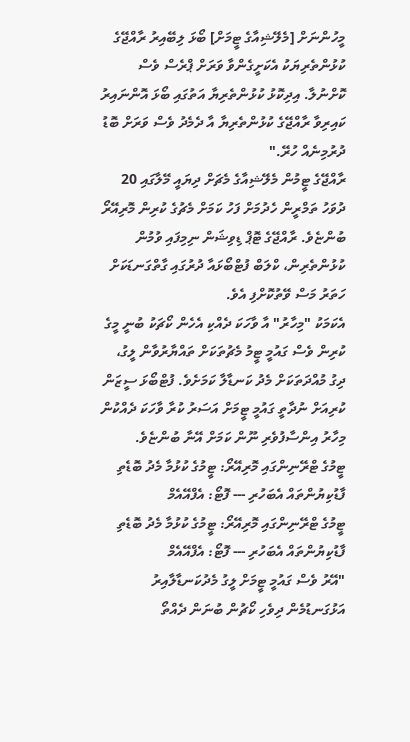މީހުންނަށް [މެލޭޝިއާގެ ޓީމަށް] ބޯޅަ ލިބޭއިރު ރާއްޖޭގެ ކުޅުންތެރިޔަކު އެކަށީގެންވާ ވަރަށް ޕްރެސް ވެސް ކޮށްނުލާ. އިދިކޮޅު ކުޅުންތެރިޔާ އަތުގައި ބޯޅަ އޮންނައިރު ކައިރިވާ ރާއްޖޭގެ ކުޅުންތެރިޔާ އާ ދެމެދު ވެސް ވަރަށް ބޮޑު ދުރުމިނެއް ހުރޭ."
ރާއްޖޭގެ ޓީމުން މެލޭޝިއާގެ މެޗަށް ދިޔައީ މޭލާގައި 20 ދުވަހު ތަމްރީން ހެދުމަށް ފަހު ކަމަށް މެޗުގެ ކުރިން މޮރިއޭރޯ ބުންޏެވެ. ރާއްޖޭގެ ޓޮޕް ޑިވިޝަން ނިމިފައި ވުމުން ކުޅުންތެރިން، ކްލަބް ފުޓްބޯޅައާ ދުރުގައި ގާތްގަނޑަކަށް ހަތަރު މަސް ވޭތުކޮށްފި އެވެ.
އެކަމަކު "މިހާރު" އާ ވާހަކަ ދެއްކި އެހެން ކޯޗަކު ބުނީ މީގެ ކުރިން ވެސް ގައުމީ ޓީމު މެޗުތަކަށް ތައްޔާރުވާން ލީގު، ދިގު މުއްދަތަކަށް މެދު ކަނޑާލާ ކަމަށެވެ. ފުޓްބޯޅަ ސީޒަން ކުރިއަށް ނުދާތީ ގައުމީ ޓީމަށް އަސަރު ކުރާ ވާހަކަ ދެއްކުން މިހާރު އިންސާފުވެރި ނޫން ކަމަށް އޭނާ ބުންޏެވެ.
ޓީމުގެ ޓްރޭނިންގައި މޮރިއޭރޯ: ޓީމުގެ ކުޅުމާ މެދު ބޮޑެތި ފާޑުކިޔުންތައް އެބަހުރި --- ފޮޓޯ: އެފްއޭއެމް
ޓީމުގެ ޓްރޭނިންގައި މޮރިއޭރޯ: ޓީމުގެ ކުޅުމާ މެދު ބޮޑެތި ފާޑުކިޔުންތައް އެބަހުރި --- ފޮޓޯ: އެފްއޭއެމް
"އޭރު ވެސް ގައުމީ ޓީމަށް ލީގު މެދުކަނޑާލާއިރު އަޅުގަނޑުމެން ދިވެހި ކޯޗުން ބުނަން ދެއްތޯ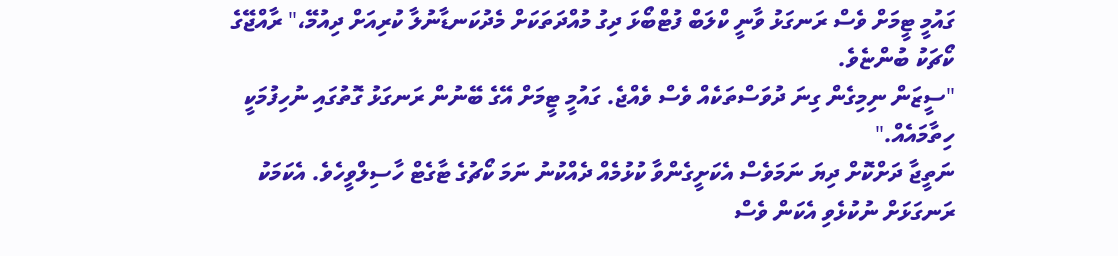ގައުމީ ޓީމަށް ވެސް ރަނގަޅު ވާނީ ކްލަބް ފުޓްބޯޅަ ދިގު މުއްދަތަކަށް މެދުކަނޑާނުލާ ކުރިއަށް ދިއުމޭ،" ރާއްޖޭގެ ކޯޗަކު ބުންޏެވެ.
"ސީޒަން ނިމިގެން ގިނަ ދުވަސްތަކެއް ވެސް ވެއްޖެ. ގައުމީ ޓީމަށް އޭގެ ބޭނުން ރަނގަޅު ގޮތުގައި ނުހިފުމަކީ ހިތާމައެއް."
ނަތީޖާ ދަށްކޮށް ދިޔަ ނަމަވެސް އެކަށީގެންވާ ކުޅުމެއް ދެއްކުނު ނަމަ ކޯޗުގެ ޓާގެޓް ހާސިލްވީހެވެ. އެކަމަކު ރަނގަޅަށް ނުކުޅެވި އެކަން ވެސް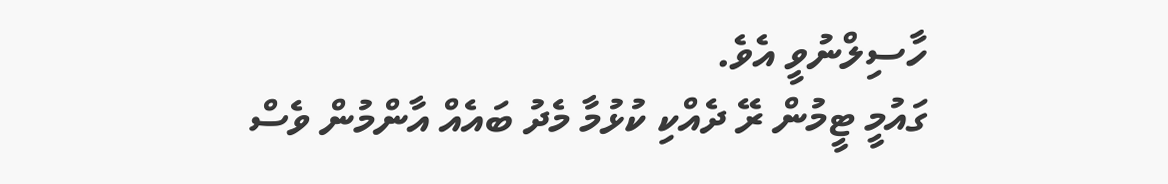ހާސިލްނުވީ އެވެ.
ގައުމީ ޓީމުން ރޭ ދެއްކި ކުޅުމާ މެދު ބައެއް އާންމުން ވެސް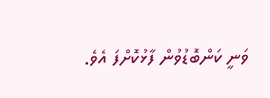ވަނީ ކަންބޮޑުވުން ފާޅުކޮށްފަ އެވެ.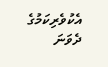އެކުވެރިކަމުގެ ދެވަނަ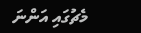މެޗުގައި އަންނަ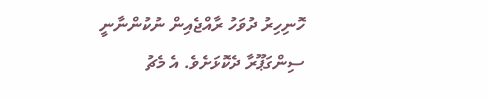ހޮނިހިރު ދުވަހު ރާއްޖެއިން ނުކުންނާނީ ސިންގަޕޫރާ ދެކޮޅަށެވެ. އެ މެޗު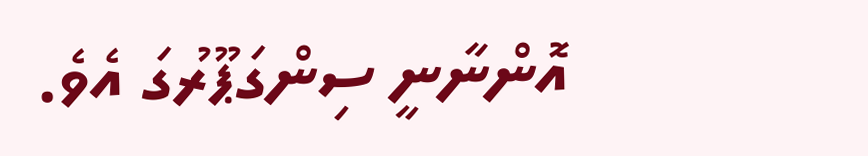އޮންނާނީ ސިންގަޕޫރުގަ އެވެ.